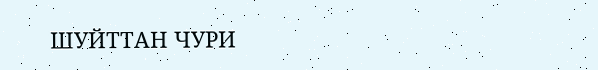ШУЙТТАН ЧУРИ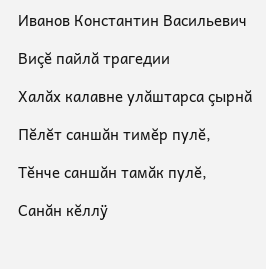Иванов Константин Васильевич

Виçĕ пайлă трагедии

Халăх калавне улăштарса çырнă

Пĕлĕт саншăн тимĕр пулĕ,

Тĕнче саншăн тамăк пулĕ,

Санăн кĕллÿ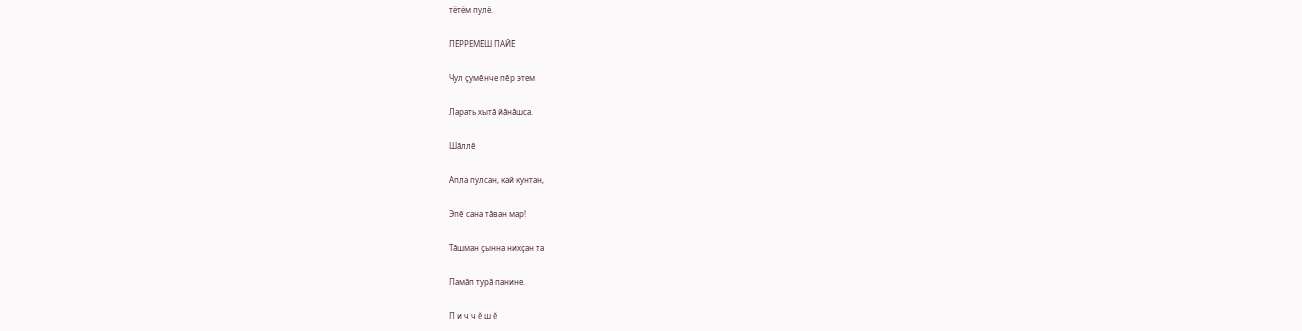тётём пулё.

ПЁРРЕМЁШ ПАЙЁ

Чул çумĕнче пĕр этем

Ларать хытă йăнăшса.

Шăллĕ

Апла пулсан, кай кунтан,

Эпĕ сана тăван мар!

Тăшман çынна нихçан та

Памăп турă панине.

П и ч ч ĕ ш ĕ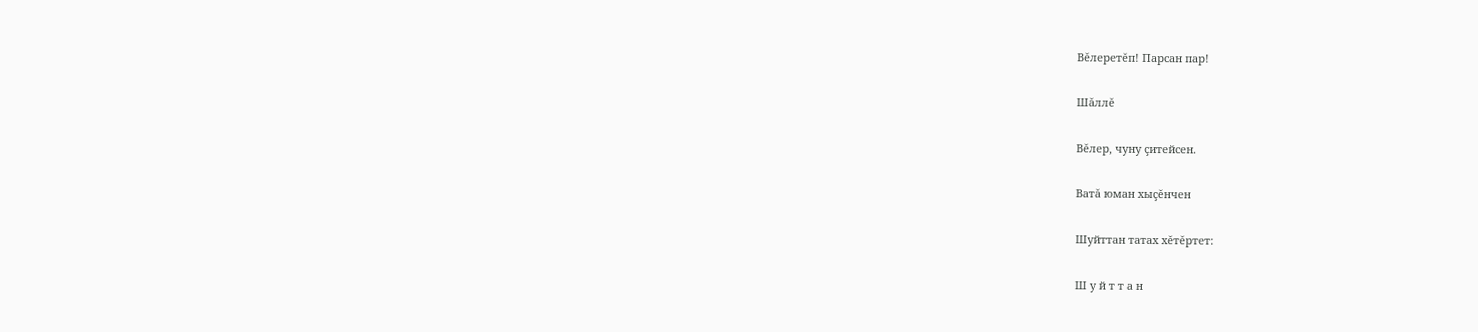Вĕлеретĕп! Парсан пар!

Шăллĕ

Вĕлер, чуну çитейсен.

Ватă юман хыçĕнчен

Шуйттан татах хĕтĕртет:

Ш у й т т а н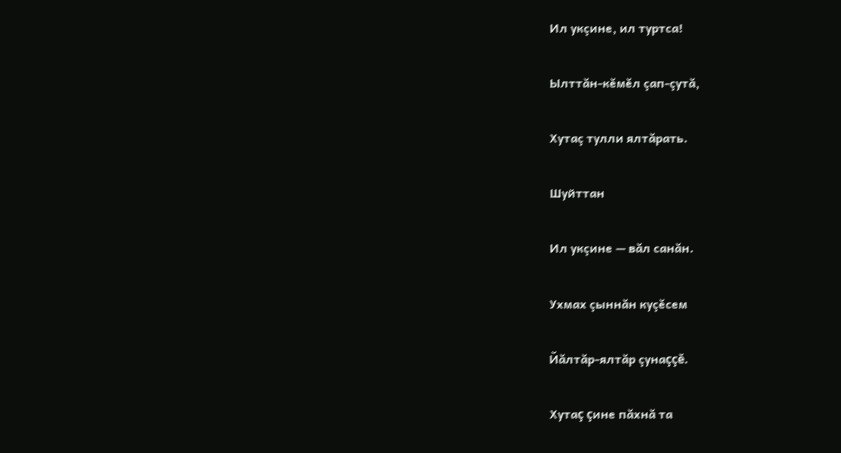Ил укçине, ил туртса!

Ылттăн-кĕмĕл çап-çутă,

Хутаç тулли ялтăрать.

Шуйттан

Ил укçине — вăл санăн.

Ухмах çыннăн куçĕсем

Йăлтăр-ялтăр çунаççĕ.

Хутаç çине пăхнă та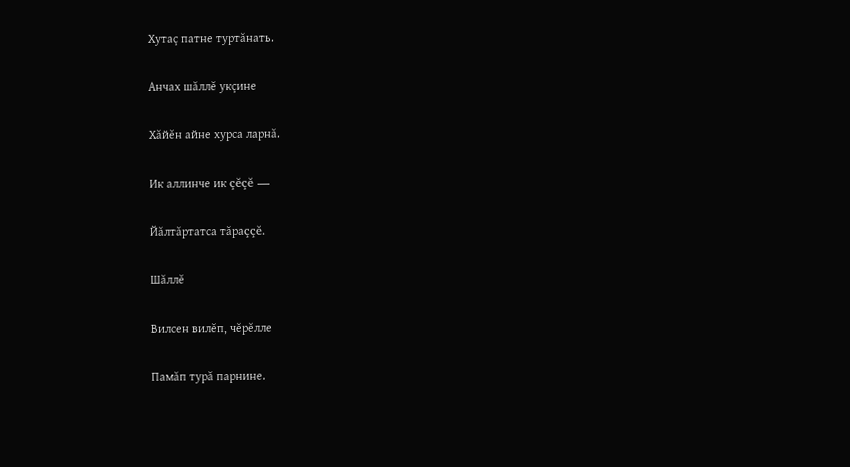Хутаç патне туртăнать.

Анчах шăллĕ укçине

Хăйĕн айне хурса ларнă.

Ик аллинче ик çĕçĕ —

Йăлтăртатса тăраççĕ.

Шăллĕ

Вилсен вилĕп, чĕрĕлле

Памăп турă парнине.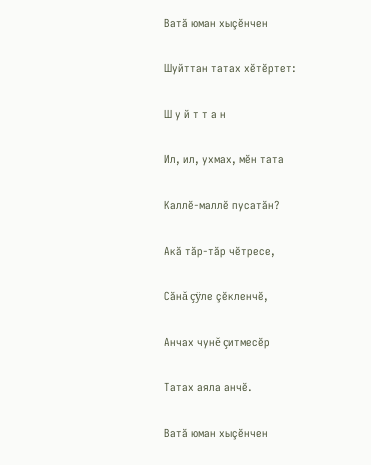Ватă юман хыçĕнчен

Шуйттан татах хĕтĕртет:

Ш у й т т а н

Ил, ил, ухмах, мĕн тата

Каллĕ-маллĕ пусатăн?

Акă тăр-тăр чĕтресе,

Сăнă çÿле çĕкленчĕ,

Анчах чунĕ çитмесĕр

Татах аяла анчĕ.

Ватă юман хыçĕнчен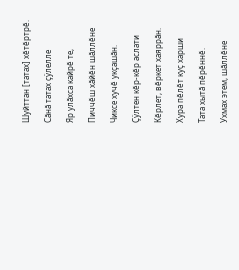Шуйттан [татах] хĕтĕртрĕ.

Сăнă татах çÿлелле

Яр улăхса кайрĕ те,

Пиччĕш хăйĕн шăллĕне

Чиксе хучĕ укçашăн.

Çÿлтен кĕр-кĕр аслати

Кĕрлет, вĕркет хаяррăн.

Хура пĕлĕт куç харши

Тата хытă пĕрĕннĕ.

Ухмах этем, шăллĕне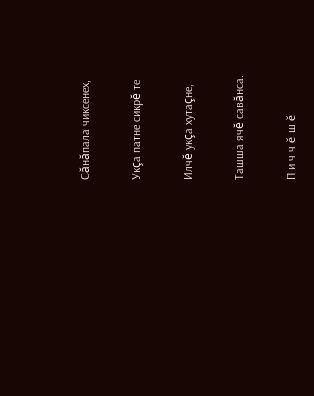Сăнăпала чиксенех,

Укçа патне сикрĕ те

Илчĕ укçа хутаçне,

Ташша ячĕ савăнса.

П и ч ч ĕ ш ĕ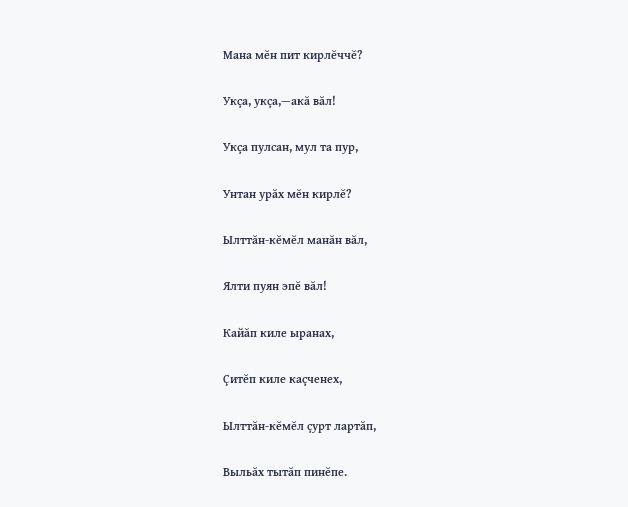Мана мĕн пит кирлĕччĕ?

Укçа, укçа,—акă вăл!

Укçа пулсан, мул та пур,

Унтан урăх мĕн кирлĕ?

Ылттăн-кĕмĕл манăн вăл,

Ялти пуян эпĕ вăл!

Кайăп киле ыранах,

Çитĕп киле каçченех,

Ылттăн-кĕмĕл çурт лартăп,

Выльăх тытăп пинĕпе.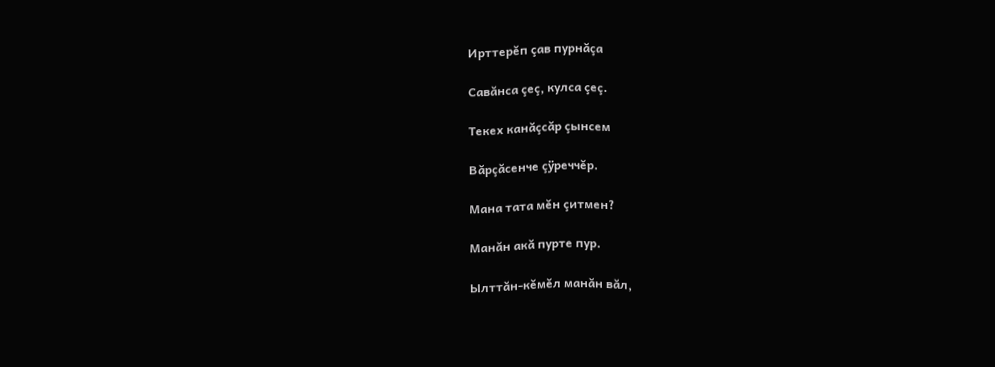Ирттерĕп çав пурнăçа

Савăнса çеç, кулса çеç.

Текех канăçсăр çынсем

Вăрçăсенче çÿреччĕр.

Мана тата мĕн çитмен?

Манăн акă пурте пур.

Ылттăн-кĕмĕл манăн вăл,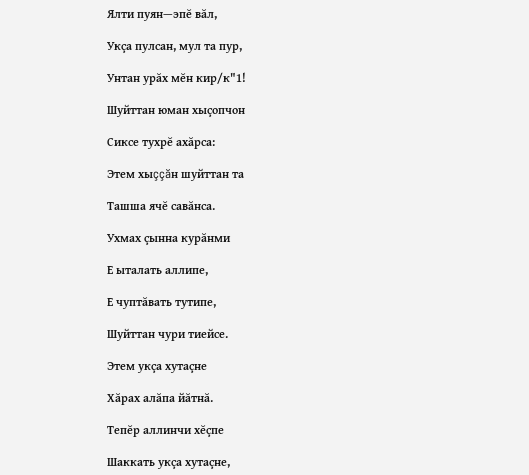Ялти пуян—эпĕ вăл,

Укçа пулсан, мул та пур,

Унтан урăх мĕн кир/к"1!

Шуйттан юман хыçопчон

Сиксе тухрĕ ахăрса:

Этем хыççăн шуйттан та

Ташша ячĕ савăнса.

Ухмах çынна курăнми

Е ыталать аллипе,

Е чуптăвать тутипе,

Шуйттан чури тиейсе.

Этем укçа хутаçне

Хăрах алăпа йăтнă.

Тепĕр аллинчи хĕçпе

Шаккать укçа хутаçне,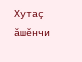Хутаç ăшĕнчи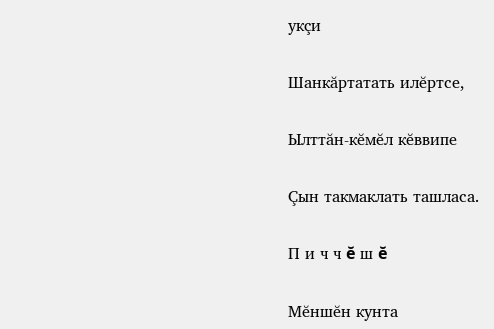укçи

Шанкăртатать илĕртсе,

Ылттăн-кĕмĕл кĕввипе

Çын такмаклать ташласа.

П и ч ч ĕ ш ĕ

Мĕншĕн кунта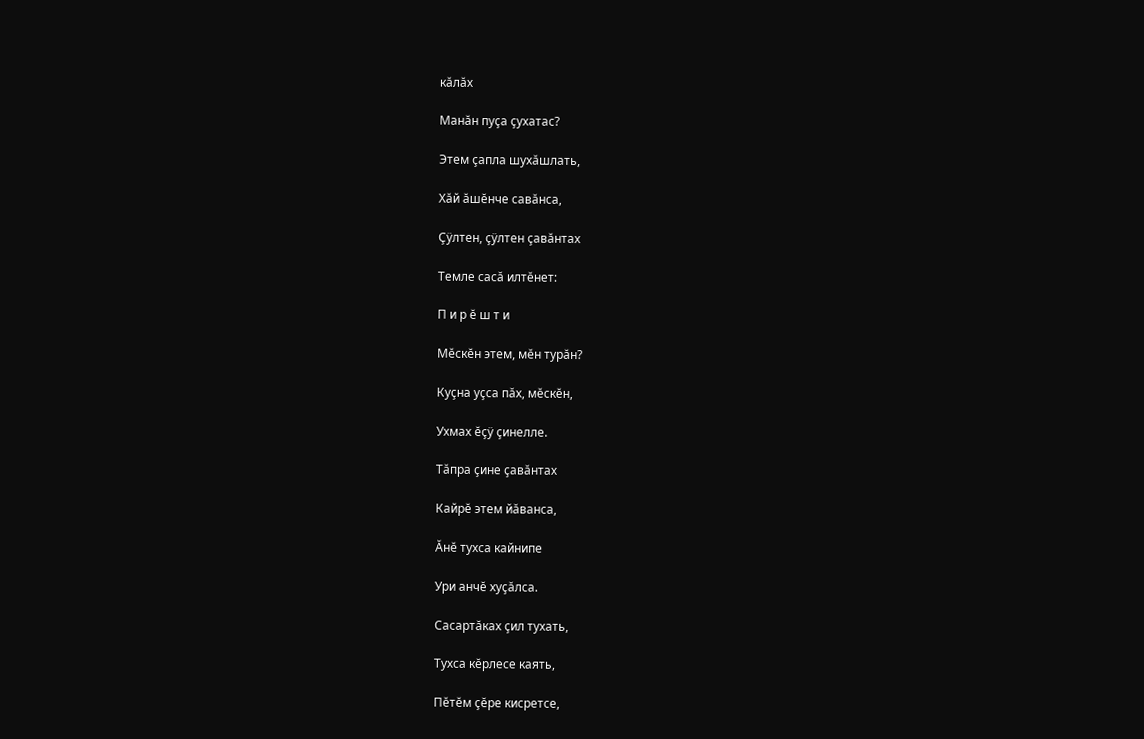кăлăх

Манăн пуçа çухатас?

Этем çапла шухăшлать,

Хăй ăшĕнче савăнса,

Çÿлтен, çÿлтен çавăнтах

Темле сасă илтĕнет:

П и р ĕ ш т и

Мĕскĕн этем, мĕн турăн?

Куçна уçса пăх, мĕскĕн,

Ухмах ĕçÿ çинелле.

Тăпра çине çавăнтах

Кайрĕ этем йăванса,

Ăнĕ тухса кайнипе

Ури анчĕ хуçăлса.

Сасартăках çил тухать,

Тухса кĕрлесе каять,

Пĕтĕм çĕре кисретсе,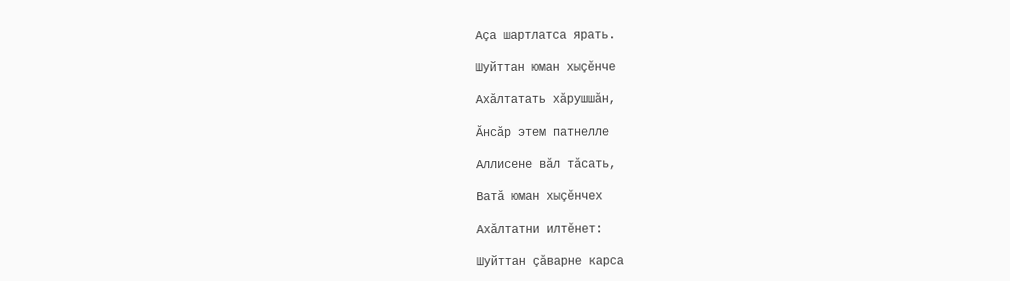Аçа шартлатса ярать.

Шуйттан юман хыçĕнче

Ахăлтатать хăрушшăн,

Ăнсăр этем патнелле

Аллисене вăл тăсать,

Ватă юман хыçĕнчех

Ахăлтатни илтĕнет:

Шуйттан çăварне карса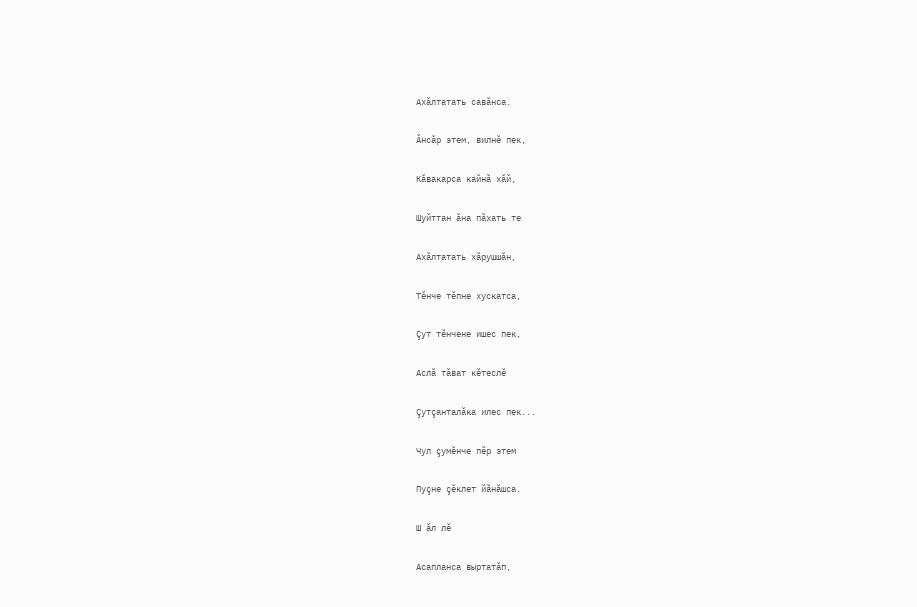Ахăлтатать савăнса.

Ăнсăр этем, вилнĕ пек,

Кăвакарса кайнă хăй,

Шуйттан ăна пăхать те

Ахăлтатать хăрушшăн,

Тĕнче тĕпне хускатса,

Çут тĕнчене ишес пек,

Аслă тăват кĕтеслĕ

Çутçанталăка илес пек...

Чул çумĕнче пĕр этем

Пуçне çĕклет йăнăшса.

Ш ăл лĕ

Асапланса выртатăп,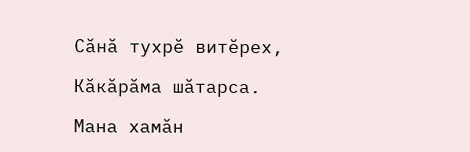Сăнă тухрĕ витĕрех,

Кăкăрăма шăтарса.

Мана хамăн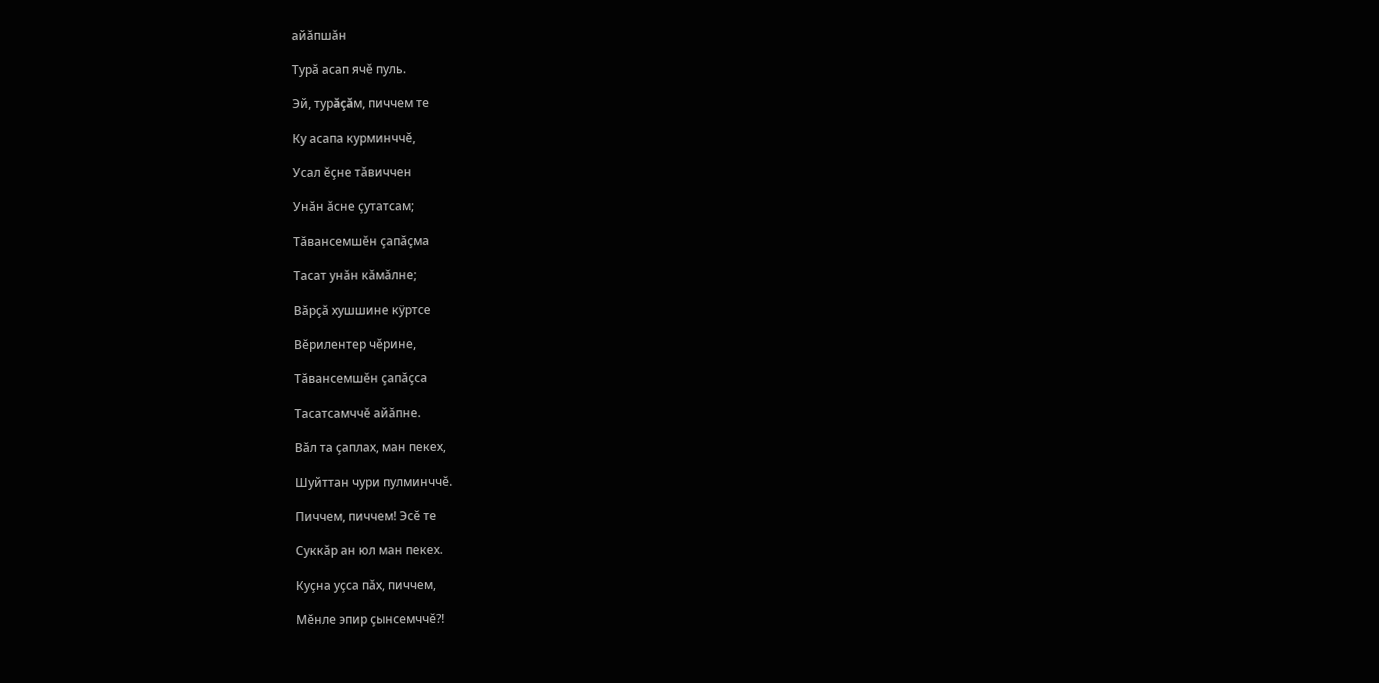айăпшăн

Турă асап ячĕ пуль.

Эй, турăçăм, пиччем те

Ку асапа курминччĕ,

Усал ĕçне тăвиччен

Унăн ăсне çутатсам;

Тăвансемшĕн çапăçма

Тасат унăн кăмăлне;

Вăрçă хушшине кÿртсе

Вĕрилентер чĕрине,

Тăвансемшĕн çапăçса

Тасатсамччĕ айăпне.

Вăл та çаплах, ман пекех,

Шуйттан чури пулминччĕ.

Пиччем, пиччем! Эсĕ те

Суккăр ан юл ман пекех.

Куçна уçса пăх, пиччем,

Мĕнле эпир çынсемччĕ?!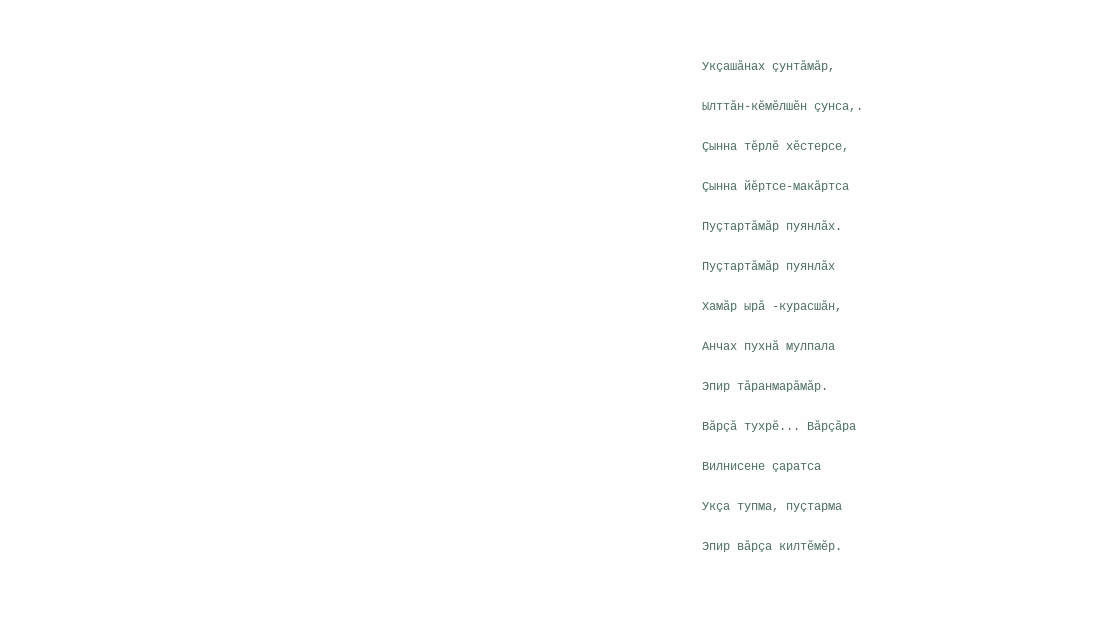Укçашăнах çунтăмăр,

Ылттăн-кĕмĕлшĕн çунса,.

Çынна тĕрлĕ хĕстерсе,

Çынна йĕртсе-макăртса

Пуçтартăмăр пуянлăх.

Пуçтартăмăр пуянлăх

Хамăр ырă -курасшăн,

Анчах пухнă мулпала

Эпир тăранмарăмăр.

Вăрçă тухрĕ... Вăрçăра

Вилнисене çаратса

Укçа тупма, пуçтарма

Эпир вăрçа килтĕмĕр.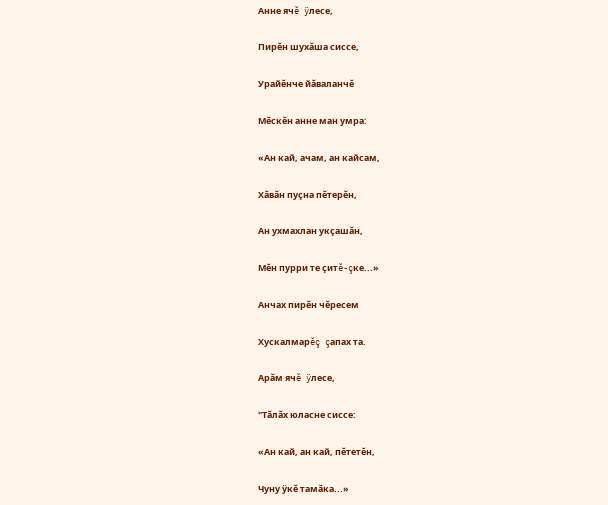Анне ячĕ ÿлесе,

Пирĕн шухăша сиссе,

Урайĕнче йăваланчĕ

Мĕскĕн анне ман умра:

«Ан кай, ачам, ан кайсам,

Хăвăн пуçна пĕтерĕн,

Ан ухмахлан укçашăн,

Мĕн пурри те çитĕ-çке...»

Анчах пирĕн чĕресем

Хускалмарĕç çапах та.

Арăм ячĕ ÿлесе,

"Тăлăх юласне сиссе:

«Ан кай, ан кай, пĕтетĕн,

Чуну ÿкĕ тамăка...»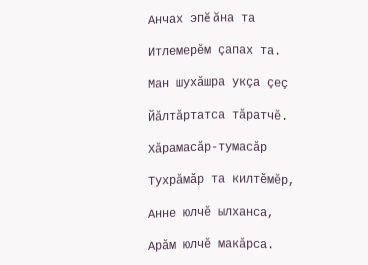Анчах эпĕ ăна та

Итлемерĕм çапах та.

Ман шухăшра укçа çеç

Йăлтăртатса тăратчĕ.

Хăрамасăр-тумасăр

Тухрăмăр та килтĕмĕр,

Анне юлчĕ ылханса,

Арăм юлчĕ макăрса.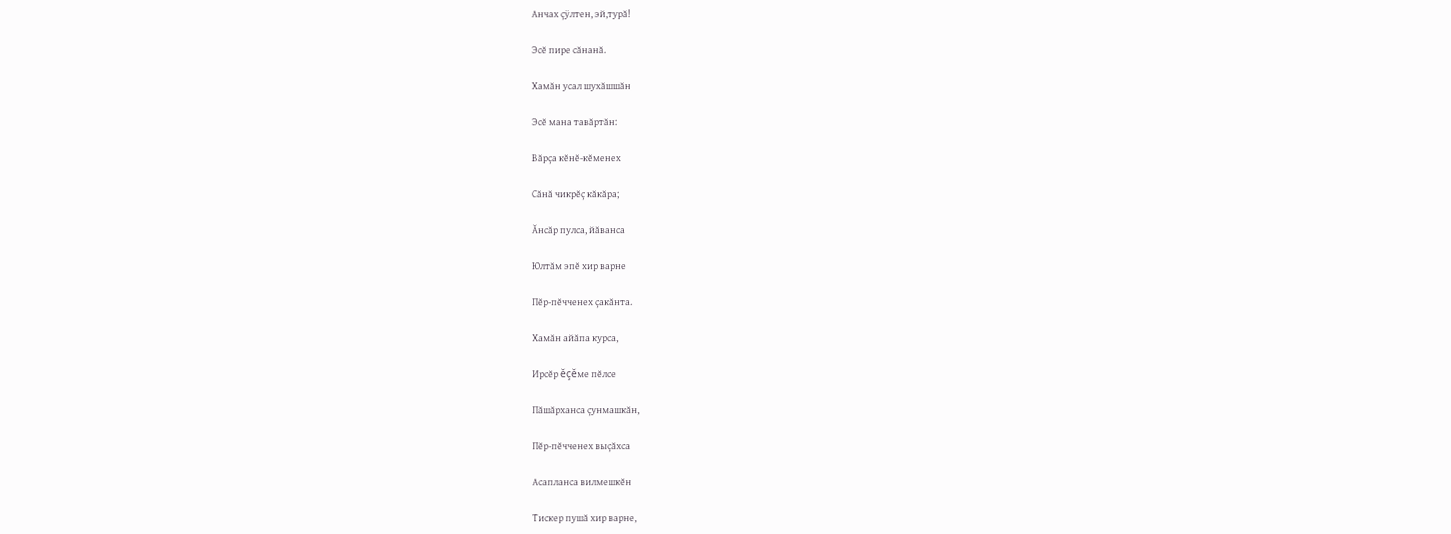Анчах çÿлтен, эй,турă!

Эсĕ пире сăнанă.

Хамăн усал шухăшшăн

Эсĕ мана тавăртăн:

Вăрçа кĕнĕ-кĕменех

Сăнă чикрĕç кăкăра;

Ăнсăр пулса, йăванса

Юлтăм эпĕ хир варне

Пĕр-пĕчченех çакăнта.

Хамăн айăпа курса,

Ирсĕр ĕçĕме пĕлсе

Пăшăрханса çунмашкăн,

Пĕр-пĕчченех выçăхса

Асапланса вилмешкĕн

Тискер пушă хир варне,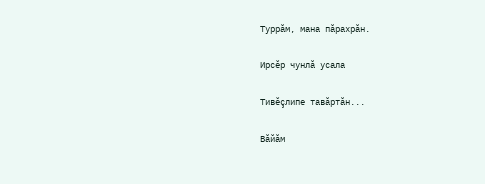Туррăм, мана пăрахрăн.

Ирсĕр чунлă усала

Тивĕçлипе тавăртăн...

Вăйăм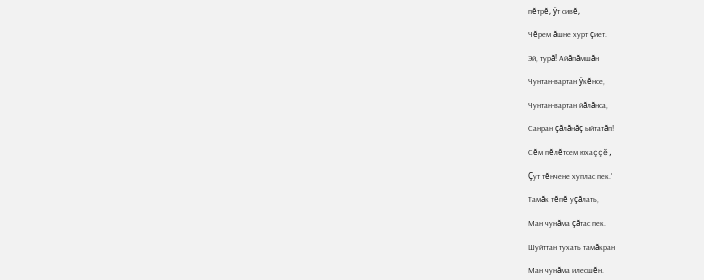пĕтрĕ, ÿт сивĕ,

Чĕрем ăшне хурт çиет.

Эй, турă! Айăпăмшăн

Чунтан-вартан ÿкĕнсе,

Чунтан-вартан йăлăнса,

Санран çăлăнăç ыйтатăп!

Сĕм пĕлĕтсем юхаççĕ,

Çут тĕнчене хуплас пек.'

Тамăк тĕпĕ уçăлать,

Ман чунăма çăтас пек.

Шуйттан тухать тамăкран

Ман чунăма илесшĕн.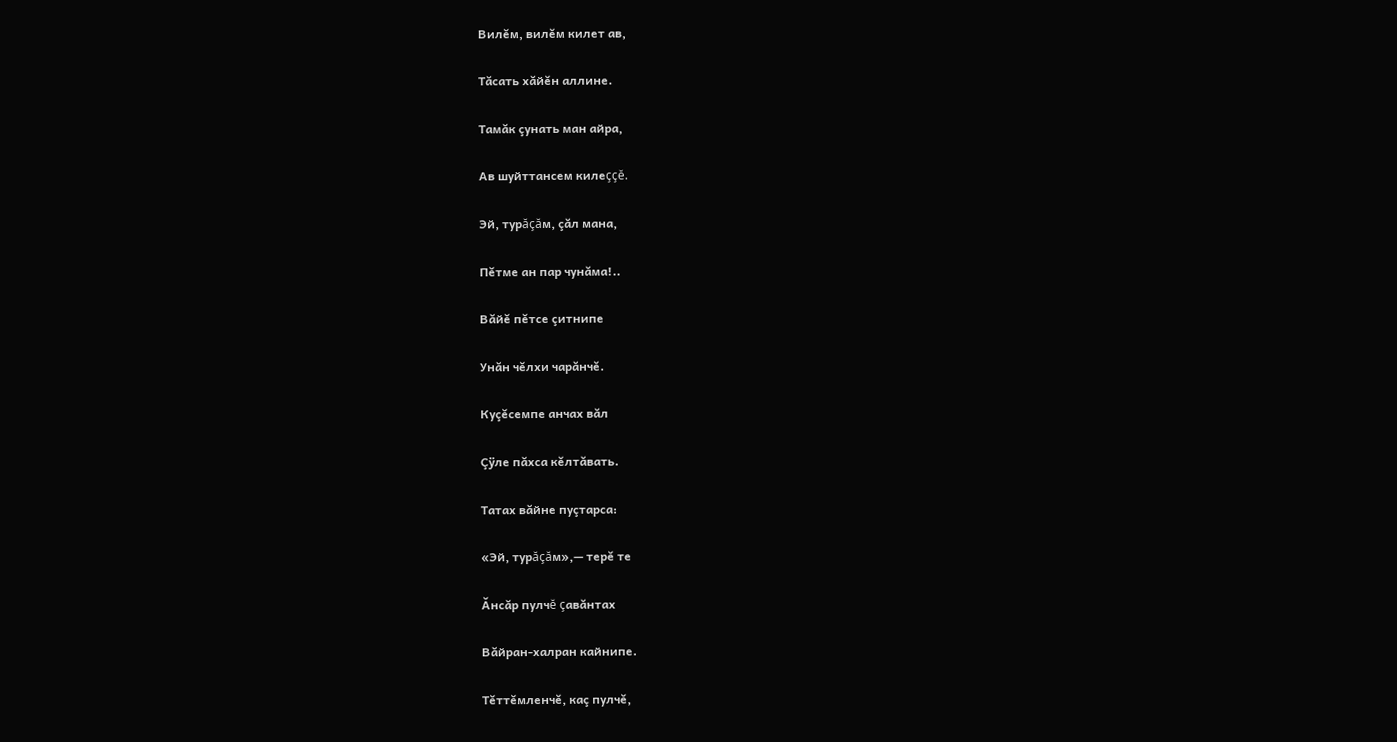Вилĕм, вилĕм килет ав,

Тăсать хăйĕн аллине.

Тамăк çунать ман айра,

Ав шуйттансем килеççĕ.

Эй, турăçăм, çăл мана,

Пĕтме ан пар чунăма!..

Вăйĕ пĕтсе çитнипе

Унăн чĕлхи чарăнчĕ.

Куçĕсемпе анчах вăл

Çÿле пăхса кĕлтăвать.

Татах вăйне пуçтарса:

«Эй, турăçăм»,— терĕ те

Ăнсăр пулчĕ çавăнтах

Вăйран-халран кайнипе.

Тĕттĕмленчĕ, каç пулчĕ,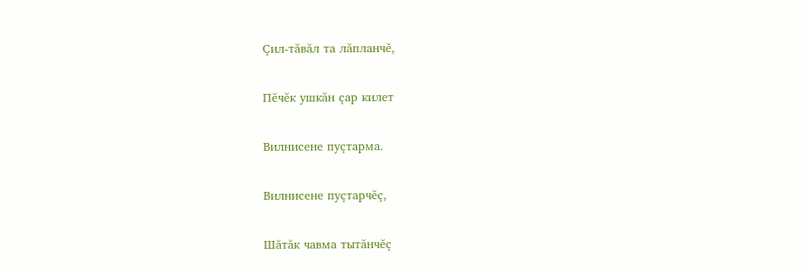Çил-тăвăл та лăпланчĕ,

Пĕчĕк ушкăн çар килет

Вилнисене пуçтарма.

Вилнисене пуçтарчĕç,

Шăтăк чавма тытăнчĕç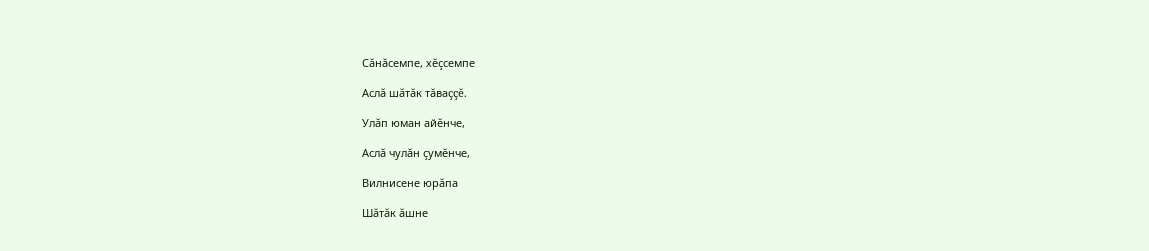Сăнăсемпе, хĕçсемпе

Аслă шăтăк тăваççĕ.

Улăп юман айĕнче,

Аслă чулăн çумĕнче,

Вилнисене юрăпа

Шăтăк ăшне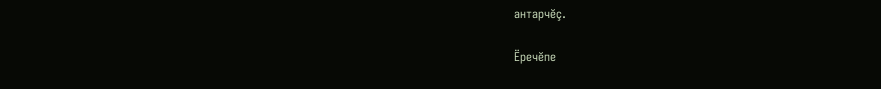антарчĕç.

Ёречĕпе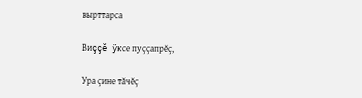вырттарса

Виççĕ ÿксе пуççапрĕç,

Ура çине тăчĕç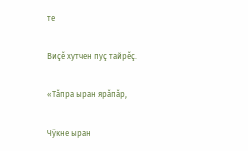те

Виçĕ хутчен пуç тайрĕç.

«Тăпра ыран ярăпăр,

Чÿкне ыран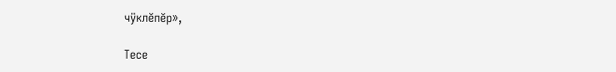чÿклĕпĕр»,

Тесе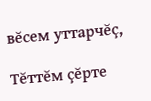вĕсем уттарчĕç,

Тĕттĕм çĕрте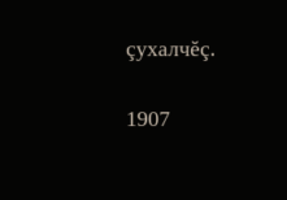çухалчĕç.

1907